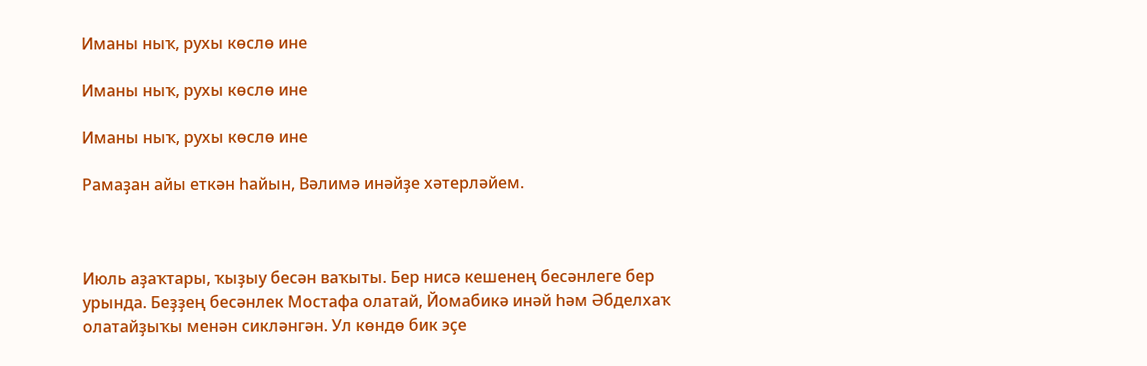Иманы ныҡ, рухы көслө ине

Иманы ныҡ, рухы көслө ине

Иманы ныҡ, рухы көслө ине

Рамаҙан айы еткән һайын, Вәлимә инәйҙе хәтерләйем.



Июль аҙаҡтары, ҡыҙыу бесән ваҡыты. Бер нисә кешенең бесәнлеге бер урында. Беҙҙең бесәнлек Мостафа олатай, Йомабикә инәй һәм Әбделхаҡ олатайҙыҡы менән сикләнгән. Ул көндө бик эҫе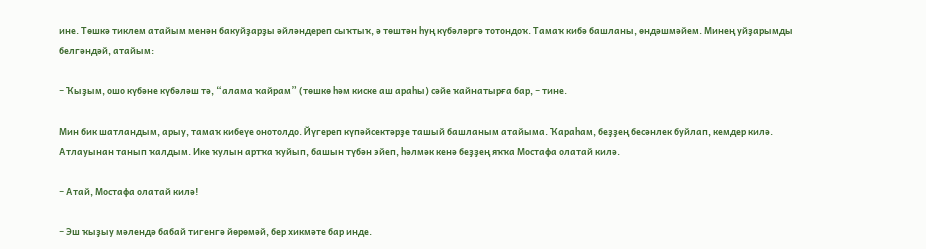ине. Төшкә тиклем атайым менән бакуйҙарҙы әйләндереп сыҡтыҡ, ә төштән һуң күбәләргә тотондоҡ. Тамаҡ кибә башланы, өндәшмәйем. Минең уйҙарымды белгәндәй, атайым:

− Ҡыҙым, ошо күбәне күбәләш тә, “алама ҡайрам” (төшкө һәм киске аш араһы) сәйе ҡайнатырға бар, − тине.

Мин бик шатландым, арыу, тамаҡ кибеүе онотолдо. Йүгереп күпәйсектәрҙе ташый башланым атайыма. Ҡараһам, беҙҙең бесәнлек буйлап, кемдер килә. Атлауынан танып ҡалдым. Ике ҡулын артҡа ҡуйып, башын түбән эйеп, һәлмәк кенә беҙҙең яҡҡа Мостафа олатай килә.

− Атай, Мостафа олатай килә!

− Эш ҡыҙыу мәлендә бабай тигенгә йөрөмәй, бер хикмәте бар инде.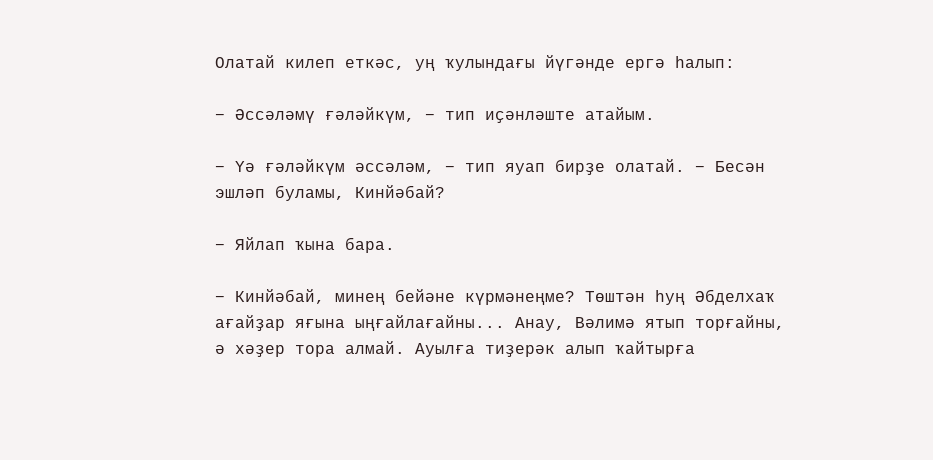Олатай килеп еткәс, уң ҡулындағы йүгәнде ергә һалып:

− Әссәләмү ғәләйкүм, − тип иҫәнләште атайым.

− Үә ғәләйкүм әссәләм, − тип яуап бирҙе олатай. − Бесән эшләп буламы, Кинйәбай?

− Яйлап ҡына бара.

− Кинйәбай, минең бейәне күрмәнеңме? Төштән һуң Әбделхаҡ ағайҙар яғына ыңғайлағайны... Анау, Вәлимә ятып торғайны, ә хәҙер тора алмай. Ауылға тиҙерәк алып ҡайтырға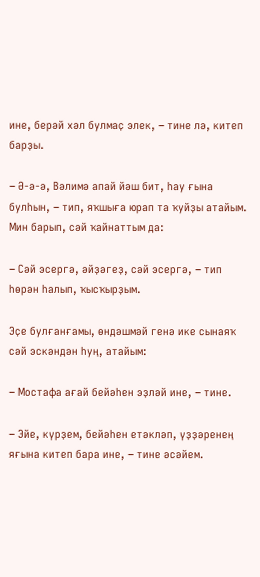ине, берәй хәл булмаҫ элек, − тине лә, китеп барҙы.

− Ә-ә-ә, Вәлимә апай йәш бит, һау ғына булһын, − тип, яҡшыға юрап та ҡуйҙы атайым. Мин барып, сәй ҡайнаттым да:

− Сәй эсергә, әйҙәгеҙ, сәй эсергә, − тип һөрән һалып, ҡысҡырҙым.

Эҫе булғанғамы, өндәшмәй генә ике сынаяҡ сәй эскәндән һуң, атайым:

− Мостафа ағай бейәһен эҙләй ине, − тине.

− Эйе, күрҙем, бейәһен етәкләп, үҙҙәренең яғына китеп бара ине, − тине әсәйем.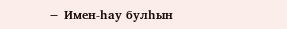− Имен-һау булһын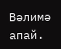Вәлимә апай.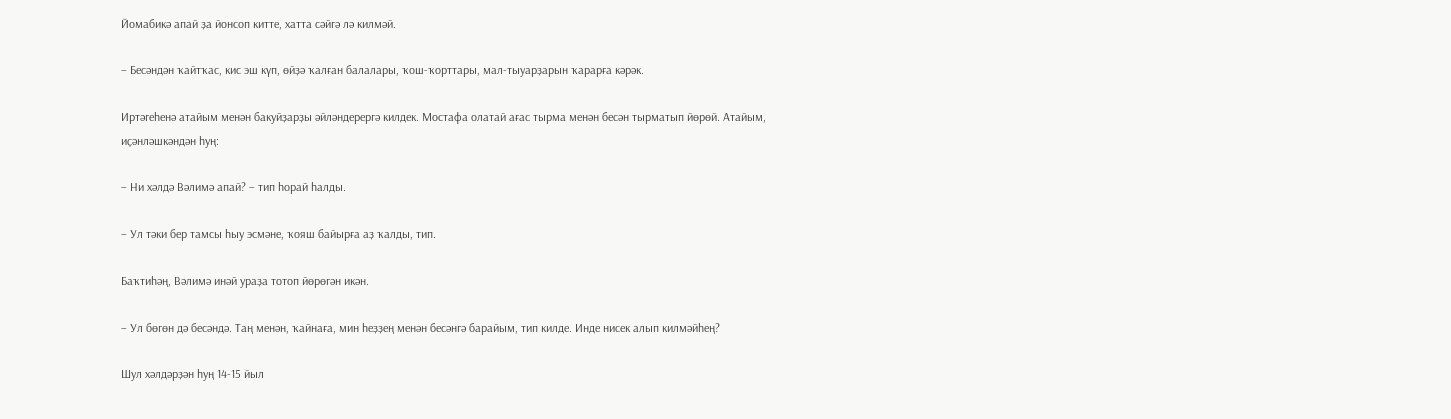Йомабикә апай ҙа йонсоп китте, хатта сәйгә лә килмәй.

− Бесәндән ҡайтҡас, кис эш күп, өйҙә ҡалған балалары, ҡош-ҡорттары, мал-тыуарҙарын ҡарарға кәрәк.

Иртәгеһенә атайым менән бакуйҙарҙы әйләндерергә килдек. Мостафа олатай ағас тырма менән бесән тырматып йөрөй. Атайым, иҫәнләшкәндән һуң:

− Ни хәлдә Вәлимә апай? – тип һорай һалды.

− Ул тәки бер тамсы һыу эсмәне, ҡояш байырға аҙ ҡалды, тип.

Баҡтиһәң, Вәлимә инәй ураҙа тотоп йөрөгән икән.

− Ул бөгөн дә бесәндә. Таң менән, ҡайнаға, мин һеҙҙең менән бесәнгә барайым, тип килде. Инде нисек алып килмәйһең?

Шул хәлдәрҙән һуң 14-15 йыл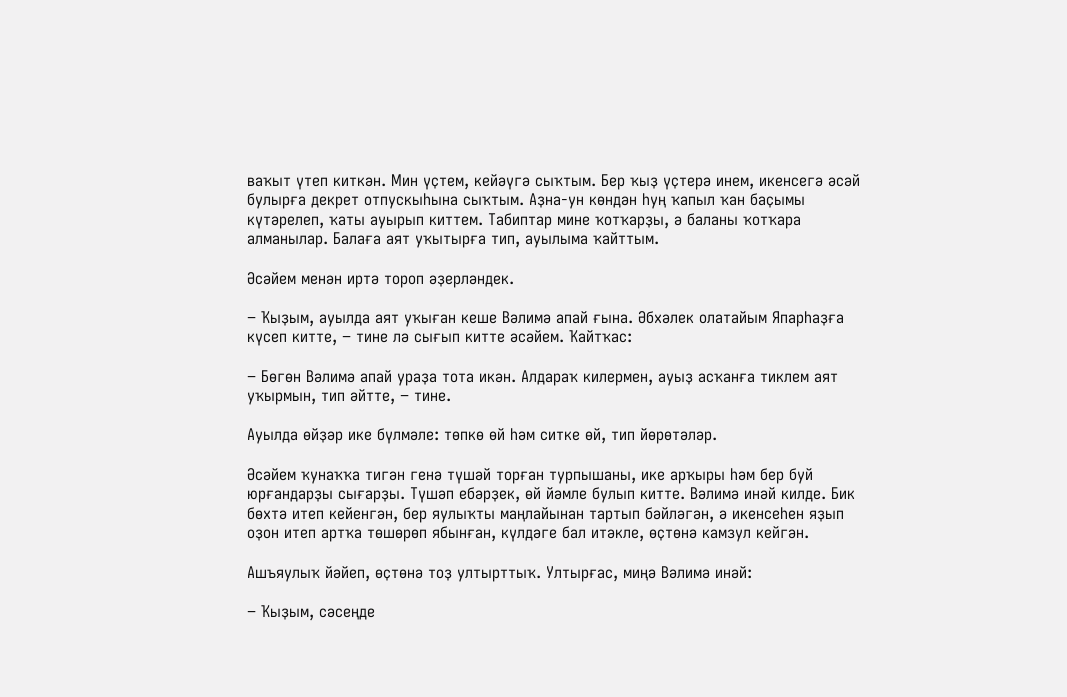ваҡыт үтеп киткән. Мин үҫтем, кейәүгә сыҡтым. Бер ҡыҙ үҫтерә инем, икенсегә әсәй булырға декрет отпускыһына сыҡтым. Аҙна-ун көндән һуң ҡапыл ҡан баҫымы күтәрелеп, ҡаты ауырып киттем. Табиптар мине ҡотҡарҙы, ә баланы ҡотҡара алманылар. Балаға аят уҡытырға тип, ауылыма ҡайттым.

Әсәйем менән иртә тороп әҙерләндек.

− Ҡыҙым, ауылда аят уҡыған кеше Вәлимә апай ғына. Әбхәлек олатайым Япарһаҙға күсеп китте, − тине лә сығып китте әсәйем. Ҡайтҡас:

− Бөгөн Вәлимә апай ураҙа тота икән. Алдараҡ килермен, ауыҙ асҡанға тиклем аят уҡырмын, тип әйтте, − тине.

Ауылда өйҙәр ике бүлмәле: төпкө өй һәм ситке өй, тип йөрөтәләр.

Әсәйем ҡунаҡҡа тигән генә түшәй торған турпышаны, ике арҡыры һәм бер буй юрғандарҙы сығарҙы. Түшәп ебәрҙек, өй йәмле булып китте. Вәлимә инәй килде. Бик бөхтә итеп кейенгән, бер яулыҡты маңлайынан тартып бәйләгән, ә икенсеһен яҙып оҙон итеп артҡа төшөрөп ябынған, күлдәге бал итәкле, өҫтөнә камзул кейгән.

Ашъяулыҡ йәйеп, өҫтөнә тоҙ ултырттыҡ. Ултырғас, миңә Вәлимә инәй:

− Ҡыҙым, сәсеңде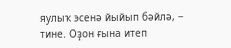яулыҡ эсенә йыйып бәйлә, − тине. Оҙон ғына итеп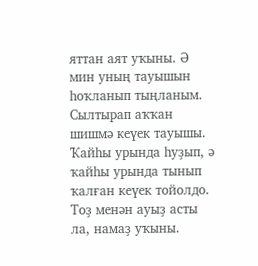яттан аят уҡыны. Ә мин уның тауышын һоҡланып тыңланым. Сылтырап аҡҡан шишмә кеүек тауышы. Ҡайһы урында һуҙып, ә ҡайһы урында тынып ҡалған кеүек тойолдо. Тоҙ менән ауыҙ асты ла, намаҙ уҡыны.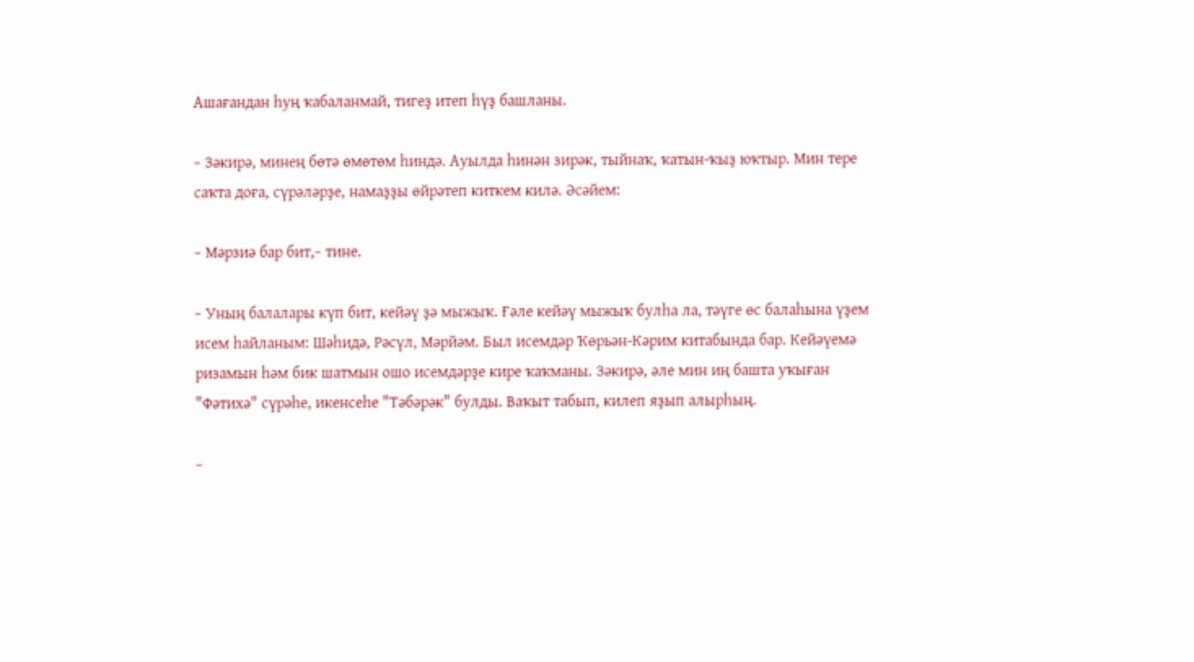Ашағандан һуң ҡабаланмай, тигеҙ итеп һүҙ башланы.

− Зәкирә, минең бөтә өмөтөм һиндә. Ауылда һинән зирәк, тыйнаҡ, ҡатын-ҡыҙ юҡтыр. Мин тере саҡта доға, сүрәләрҙе, намаҙҙы өйрәтеп киткем килә. Әсәйем:

− Мәрзиә бар бит,− тине.

− Уның балалары күп бит, кейәү ҙә мыжыҡ. Ғәле кейәү мыжыҡ булһа ла, тәүге өс балаһына үҙем исем һайланым: Шәһидә, Рәсүл, Мәрйәм. Был исемдәр Ҡөрьән-Кәрим китабында бар. Кейәүемә ризамын һәм бик шатмын ошо исемдәрҙе кире ҡаҡманы. Зәкирә, әле мин иң башта уҡыған "Фәтихә" сүрәһе, икенсеһе "Тәбәрәк" булды. Ваҡыт табып, килеп яҙып алырһың.

−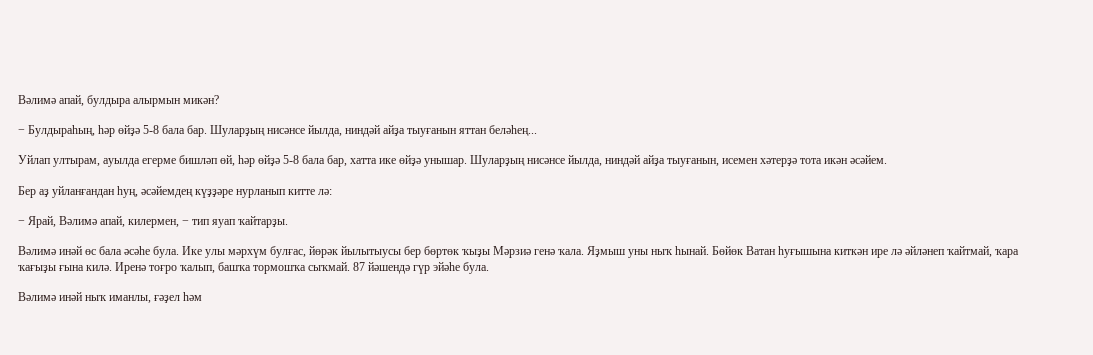Вәлимә апай, булдыра алырмын микән?

− Булдыраһың, һәр өйҙә 5-8 бала бар. Шуларҙың нисәнсе йылда, ниндәй айҙа тыуғанын яттан беләһең...

Уйлап ултырам, ауылда егерме бишләп өй, һәр өйҙә 5-8 бала бар, хатта ике өйҙә унышар. Шуларҙың нисәнсе йылда, ниндәй айҙа тыуғанын, исемен хәтерҙә тота икән әсәйем.

Бер аҙ уйланғандан һуң, әсәйемдең күҙҙәре нурланып китте лә:

− Ярай, Вәлимә апай, килермен, − тип яуап ҡайтарҙы.

Вәлимә инәй өс бала әсәһе була. Ике улы мәрхүм булғас, йөрәк йылытыусы бер бөртөк ҡыҙы Мәрзиә генә ҡала. Яҙмыш уны ныҡ һынай. Бөйөк Ватан һуғышына киткән ире лә әйләнеп ҡайтмай, ҡара ҡағыҙы ғына килә. Иренә тоғро ҡалып, башҡа тормошҡа сыҡмай. 87 йәшендә гүр эйәһе була.

Вәлимә инәй ныҡ иманлы, ғәҙел һәм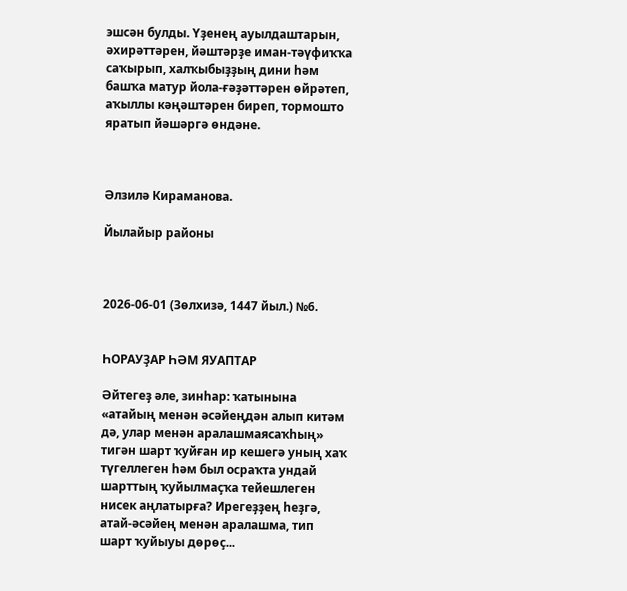эшсән булды. Үҙенең ауылдаштарын, әхирәттәрен, йәштәрҙе иман-тәүфиҡҡа саҡырып, халҡыбыҙҙың дини һәм башҡа матур йола-ғәҙәттәрен өйрәтеп, аҡыллы кәңәштәрен биреп, тормошто яратып йәшәргә өндәне.



Әлзилә Кираманова.

Йылайыр районы



2026-06-01 (Зөлхизә, 1447 йыл.) №6.


ҺОРАУҘАР ҺӘМ ЯУАПТАР

Әйтегеҙ әле, зинһар: ҡатынына «атайың менән әсәйеңдән алып китәм дә, улар менән аралашмаясаҡһың» тигән шарт ҡуйған ир кешегә уның хаҡ түгеллеген һәм был осраҡта ундай шарттың ҡуйылмаҫҡа тейешлеген нисек аңлатырға? Ирегеҙҙең һеҙгә, атай-әсәйең менән аралашма, тип шарт ҡуйыуы дөрөҫ...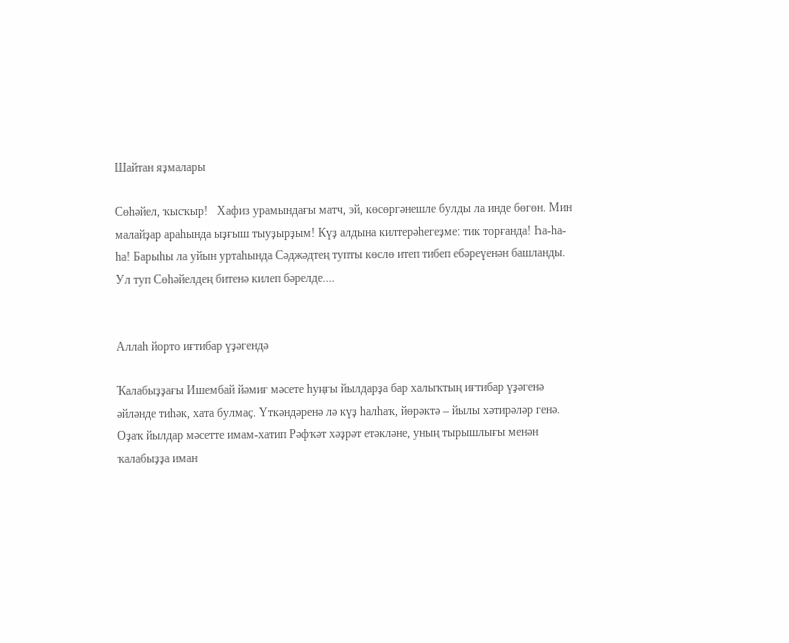Шайтан яҙмалары

Сөһәйел, ҡысҡыр!   Хафиз урамындағы матч, эй, көсөргәнешле булды ла инде бөгөн. Мин малайҙар араһында ыҙғыш тыуҙырҙым! Күҙ алдына килтерәһегеҙме: тик торғанда! Һа-һа-һа! Барыһы ла уйын уртаһында Сәджәдтең тупты көслө итеп тибеп ебәреүенән башланды. Ул туп Сөһәйелдең битенә килеп бәрелде....


Аллаһ йорто иғтибар үҙәгендә

Ҡалабыҙҙағы Ишембай йәмиғ мәсете һуңғы йылдарҙа бар халыҡтың иғтибар үҙәгенә әйләнде тиһәк, хата булмаҫ. Үткәндәренә лә күҙ һалһаҡ, йөрәктә – йылы хәтирәләр генә. Оҙаҡ йылдар мәсетте имам-хатип Рәфҡәт хәҙрәт етәкләне, уның тырышлығы менән ҡалабыҙҙа иман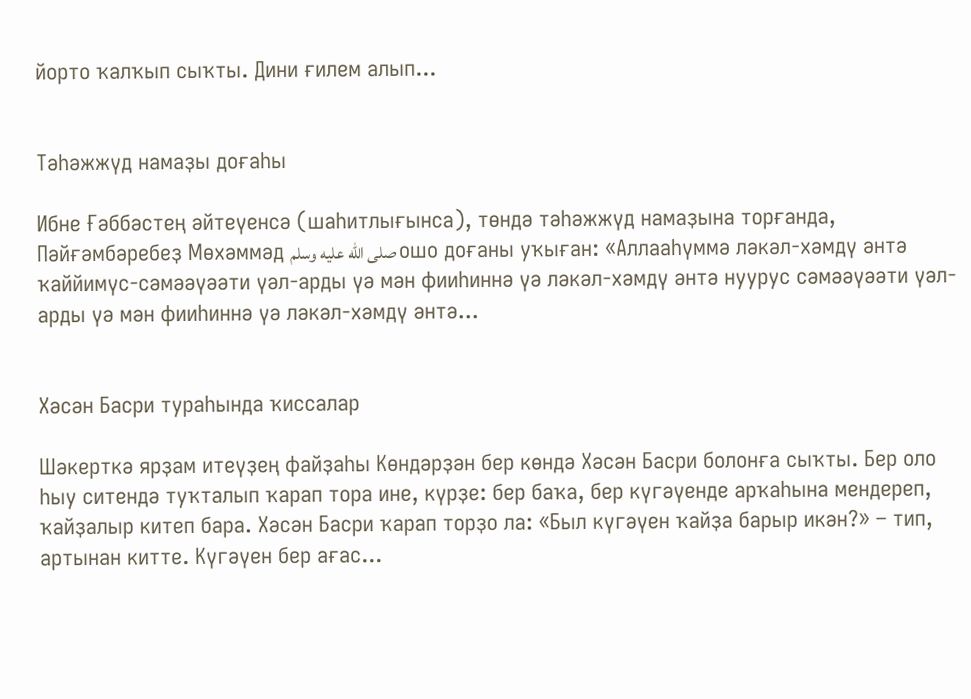йорто ҡалҡып сыҡты. Дини ғилем алып...


Тәһәжжүд намаҙы доғаһы

Ибне Ғәббәстең әйтеүенсә (шаһитлығынса), төндә тәһәжжүд намаҙына торғанда, Пәйғәмбәребеҙ Мөхәммәд صلى الله عليه وسلم ошо доғаны уҡыған: «Аллааһүммә ләкәл-хәмдү әнтә ҡаййимүс-сәмәәүәәти үәл-арды үә мән фииһиннә үә ләкәл-хәмдү әнтә нуурус сәмәәүәәти үәл-арды үә мән фииһиннә үә ләкәл-хәмдү әнтә...


Хәсән Басри тураһында ҡиссалар

Шәкерткә ярҙам итеүҙең файҙаһы Көндәрҙән бер көндә Хәсән Басри болонға сыҡты. Бер оло һыу ситендә туҡталып ҡарап тора ине, күрҙе: бер баҡа, бер күгәүенде арҡаһына мендереп, ҡайҙалыр китеп бара. Хәсән Басри ҡарап торҙо ла: «Был күгәүен ҡайҙа барыр икән?» – тип, артынан китте. Күгәүен бер ағас...